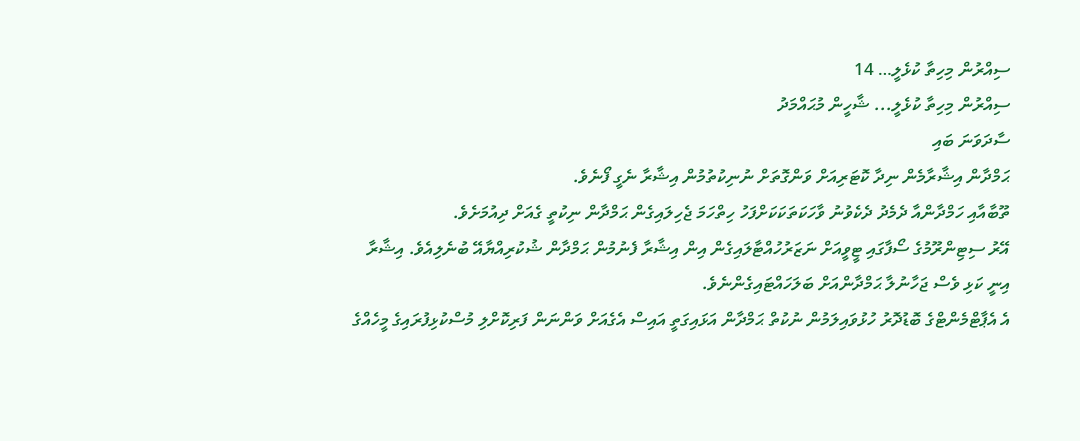ސިއްރުން މިހިތާ ކުޅެލީ… 14
ސިއްރުން މިހިތާ ކުޅެލީ... ޝާހީން މުޙައްމަދު
ސާދަވަނަ ބައި
ޙަމްދާން އިޝާރާމެން ނިދާ ކޮޓަރިއަށް ވަންގޮތަށް ނުނިކުތުމުން އިޝާރާ ނެގީ ފޯނެވެ.
ތޫބާއާއި ހަމްދާންއާ ދެމެދު ދެކެވުނު ވާހަކަތަކަކަށްފަހު ހިތްހަމަ ޖެހިލައިގެން ޙަމްދާން ނިކުތީ ގެއަށް ދިއުމަށެވެ.
އޭރު ސިޓިންރޫމުގެ ސޯފާގައި ޓީވީއަށް ނަޒަރުހުއްޓާލައިގެން އިން އިޝާރާ ފެނުމުން ޙަމްދާން ޝުކުރިއްޔާއޭ ބުނެލިއެވެ. އިޝާރާ އިނީ ކަޅި ވެސް ޖަހާނުލާ ޙަމްދާންއަށް ބަލަހައްޓައިގެންނެވެ.
އެ އެޕާޓްމެންޓްގެ ބޮޑުދޮރު ހުޅުވައިލަމުން ނުކުތް ޙަމްދާން އަޅައިގަތީ އައިސް އެގެއަށް ވަންނަން ފަރިކޮށްލި މުސްކުޅިފުރައިގެ މީހެއްގެ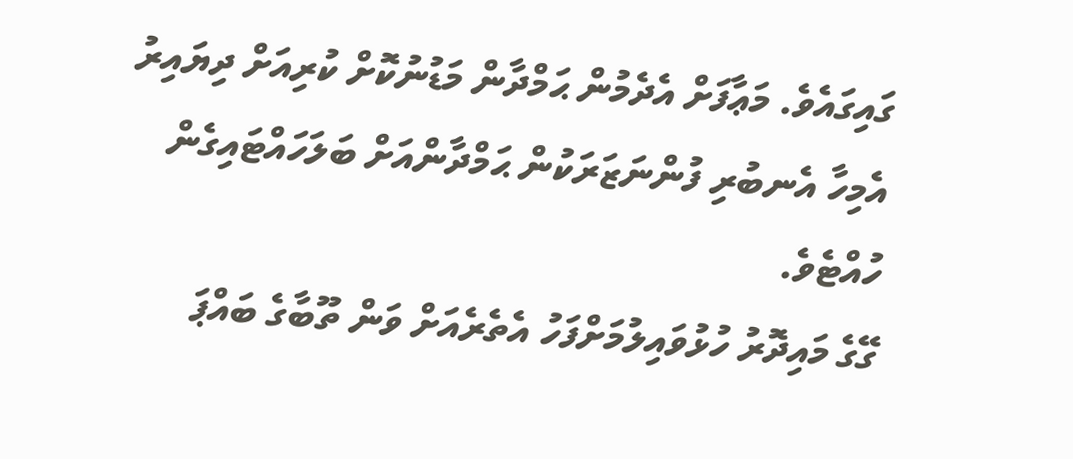ގައިގައެވެ. މަޢާފަށް އެދެމުން ޙަމްދާން މަޑުނުކޮށް ކުރިއަށް ދިޔައިރު އެމިހާ އެނބުރި ފުންނަޒަރަކުން ޙަމްދާންއަށް ބަލަހައްޓައިގެން ހުއްޓެވެ.
ގޭގެ މައިދޮރު ހުޅުވައިލުމަށްފަހު އެތެރެއަށް ވަން ތޫބާގެ ބައްޕަ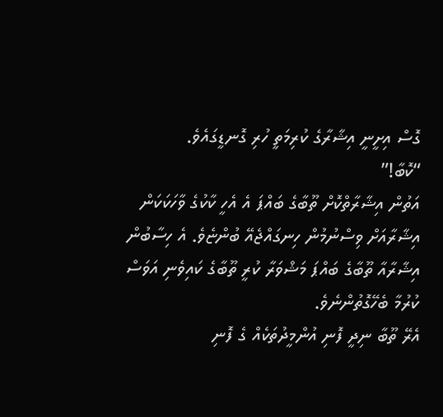ގޮސް އިށީނީ އިޝާރާގެ ކުރިމަތީ ހުރި ގޮނޑީގައެވެ.
“ކޮބާ!”
އަތުން އިޝާރާތްކޮށް ތޫބާގެ ބައްޕަ އެ އެހީ ކާކުގެ ވާހަކަކަން އިޝާރާއަށް ވިސްނުމުން ހިނގައްޖެއޭ ބުންޏެވެ. އެ ހިސާބުން އިޝާރާއާ ތޫބާގެ ބައްޕަ މަޝްވަރާ ކުރީ ތޫބާގެ ކައިވެނި އަވަސް ކުރުމާ ބެހޭގޮތުންނެވެ.
އެރޭ ތޫބާ ނިދީ ފޮނި އުންމީދުތަކެއް ގެ ފޮނި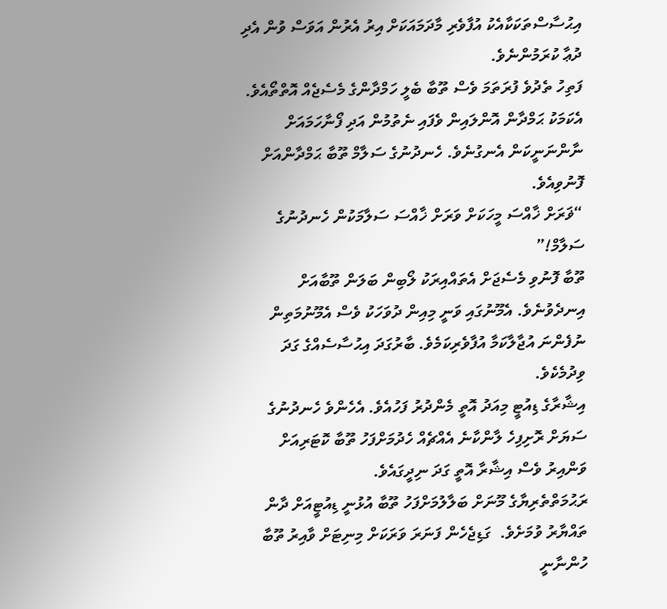އިޙުސާސްތަކަކާއެކު އުފާވެރި މާދަމައަކަށް އިރު އެރުން އަވަސް ވުން އެދި ދުޢާ ކުރަމުންނެވެ.
ފަތިހު ތެދުވެ ފުރަތަމަ ވެސް ތޫބާ ބެލީ ހަމްދާންގެ މެސެޖެއް އޮތްތޯއެވެ. އެކަމަކު ޙަމްދާން އޮންލައިން ވެފައި ނެތުމުން އަދި ފޯނާހަމައަށް ނާންނަނީކަން އެނގުނެވެ. ހެނދުނުގެ ސަލާމް ތޫބާ ޙަމްދާންއަށް ފޮނުވިއެވެ.
“ޥަރަށް ޚާއްސަ މީހަކަށް ވަރަށް ޚާއްސަ ސަލާމަކުން ހެނދުނުގެ ސަލާމް!”
ތޫބާ ފޮނުވި މެސެޖަށް އެތައްއިރަކު ލޯބިން ބަލަން ތޫބާއަށް އިނދެވުނެވެ. އެމޫނުގައި ވަނީ މިއިން ދުވަހަކު ވެސް އެމޫނުމަތިން ނުފެންނަ އުޖާލާކަމާ އުފާވެރިކަމެވެ. ބާރުގަދަ އިޙުސާސެއްގެ ގަދަ ވިދުމެކެވެ.
އިޝާރާގެ ޑިއުޓީ މިއަދު އޮތީ މެންދުރު ފަހުއެވެ. އެހެންވެ ހެނދުނުގެ ސަޔަށް ރޮށިފިހެ ލާންކާނެ އެއްޗެއް ހެދުމަށްފަހު ތޫބާ ކޮޓަރިއަށް ވަންއިރު ވެސް އިޝާރާ އޮތީ ގަދަ ނިދީގައެވެ.
ރަޙުމަތްތެރިޔާގެ މޫނަށް ބަލާލުމަށްފަހު ތޫބާ އުޅުނީ ޑިއުޓީއަށް ދާން ތައްޔާރު ވުމަށެވެ.  ގަޑިޖެހެން ފަނަރަ ވަރަކަށް މިނިޓަށް ވާއިރު ތޫބާ ހުންނާނީ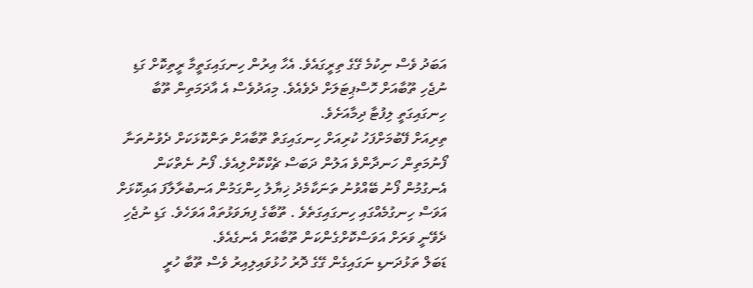އަބަދު ވެސް ނިކުމެ ގޭގެ ތިރީގައެވެ. އެހާ އިރުން ހިނގައިގަތީމާ ރީތިކޮށް ގަޑި ނުޖެހި ތޫބާއަށް ހޮސްޕިޓަލަށް ދެވެއެވެ. މިއަދުވެސް އެ އާދަމަތިން ތޫބާ ހިނގައިގަތީ ލިފުޓާ ދިމާއަށެވެ.
ތިރިއަށް ފޭބުމަށްފަހު ކުރިއަށް ހިނގައިގަތް ތޫބާއަށް ތަންކޮޅަކަށް ދެވުނުތަނާ ފޯނުމަތިން ހަނދާންވެ އަލުން ދަބަސް ޗެކްކޮށްލިއެވެ. ފޯނު ނެތްކަން އެނގުމުން ފޯނު ބޭއްވުނު ތަނަކާމެދު ޚިޔާލު ހިންގަމުން އަނބުރާލާފަ އައިކޮޅަށް އަވަސް ހިނގުމެއްގައި ހިނގައިގަތެވެ . ތޫބާގެ ފިޔަވަޅުތައް އަވަހެވެ. ގަޑި ނުޖެހި ދެވޭނީ ވަރަށް އަވަސްކޮށްގެންކަން ތޫބާއަށް އެނގެއެވެ.
ޑަބަލް ތަޅުދަނޑި ނަގައިގެން ގޭގެ ދޮރު ހުޅުވައިލިއިރު ވެސް ތޫބާ ހުރީ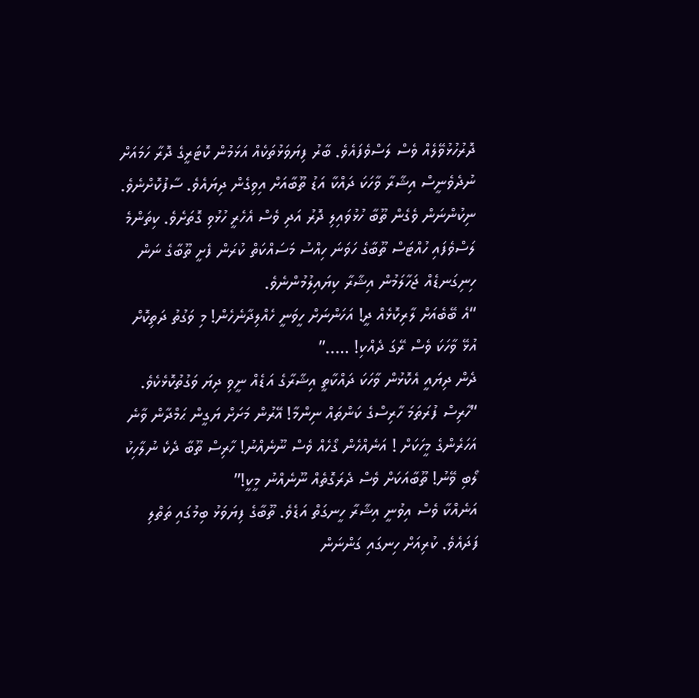ދޮރުހުޅުވޭލެއް ވެސް ލަސްވެފައެވެ. ބާރު ފިޔަވަޅުތަކެއް އަޅަމުން ކޮޓަރީގެ ދޮރާ ހަމައަށް ނުދެވެނީސް އިޝާރާ ވާހަކަ ދައްކާ އަޑު ތޫބާއަށް އިވިގެން ދިޔައެވެ. ސާފުކޮށްނެވެ. ނިކުންނަން ވެގެން ތޫބާ ހުޅުވައިލި ދޮރު އަދި ވެސް އެހެރީ ހުޅުވި ގޮތަށެވެ. ކިތަންމެ ލަސްވެފައި ހުއްޓަސް ތޫބާގެ ހަވަނަ ހިއްސު މަސައްކަތް ކުރަން ފެށީ ތޫބާގެ ނަން ހިނިގަނޑެއް ޖަހާލަމުން އިޝާރާ ކިޔައިލުމުންނެވެ.
“އެ ބޭބެއަށް ލާރިކޮޅެއް ދީ! އަހަންނަށް ހީވަނީ ހެއްލިދާނެހެން! މި ވަގުތު ދަތިކޮށް އުޅޭ ވާހަކަ ވެސް ރޭގަ ދެއްކި! …..”
ދެން ދިޔައީ އެކޮޅުން ވާހަކަ ދައްކާތީ އިޝާރާގެ އަޑެއް ނީވި ދިޔަ ވަގުތުކޮޅެކެވެ.
“ހާރިސް ފުރަތަމަ ހާރިސްގެ ކަންތައް ނިންމާ! އޭރުން މަށަށް ޔަގީން ޙަމްދާން ވާނެ އަހަރެންގެ މީހަކަށް ! އަނެއްހެން ގޯހެއް ވެސް ނޫނެއްނު! ހާރިސް ތޫބާ ދެކެ ނުލާހިކު ލޯބި ވޭނު! ތޫބާއަކަށް ވެސް ދެރަގޮތެއް ނޫނެއްނު މީކީ!”
އަނެއްކާ ވެސް އިވުނީ އިޝާރާ ހީނގަތް އަޑެވެ. ތޫބާގެ ފިޔަވަޅު ބިމުގައި ތަތްލި ފަދައެވެ. ކުރިއަށް ހިނގައި ގަންނަން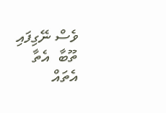ވެސް ނޭގިފައި ތޫބާ  އެތާ އެތައް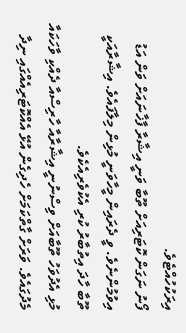އިރަކުހުއްޓެވެ.
ފޯނު ނަގަން ކޮޓަރިއަށް ތޫބާ ވަނީ އިޝާރާ ފާޚާނައަށް ވަން އަޑު އިވުމުންނެވެ. ވީ ދެރައިން މީހާވަނީ މުޅިން މިލާފައެވެ. އިޝާރާއަކީ ތޫބާ ހާދަ އިތުބާރު ކުރި އެކުވެރިއެކެވެ.
މުޅި އެދުވަހު ތޫބާއަށް ވިސްނުނީ އިޝާރާއާ ހާރިސްއާ ދެއްކި ވާހަކައާ މެދުގައެވެ. ވަރަށް ގާތްކަމަށް ހެދިގެން އުޅޭ އެއްކޮޓަރިއެއްގައި ނިދާ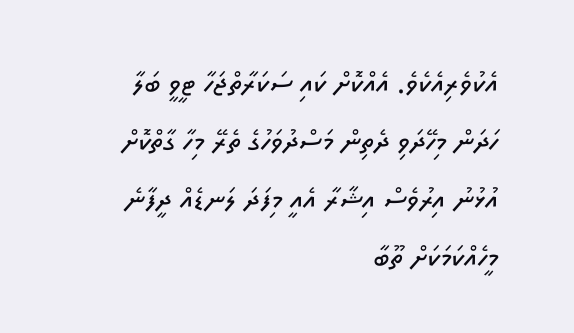އެކުވެރިއެކެވެ. އެއްކޮށް ކައި ސަކަރާތްޖަހާ ޓީވީ ބަލާ ހަދަން މިހޭދަވި ދެތިން މަސްދުވަހުގެ ތެރޭ މިހާ ގާތްކޮށް އުޅުނު އިރުވެސް އިޝާރާ އެއީ މިފަދަ ލަނޑެއް ދީފާނެ މީހެއްކަމަކަށް ތޫބާ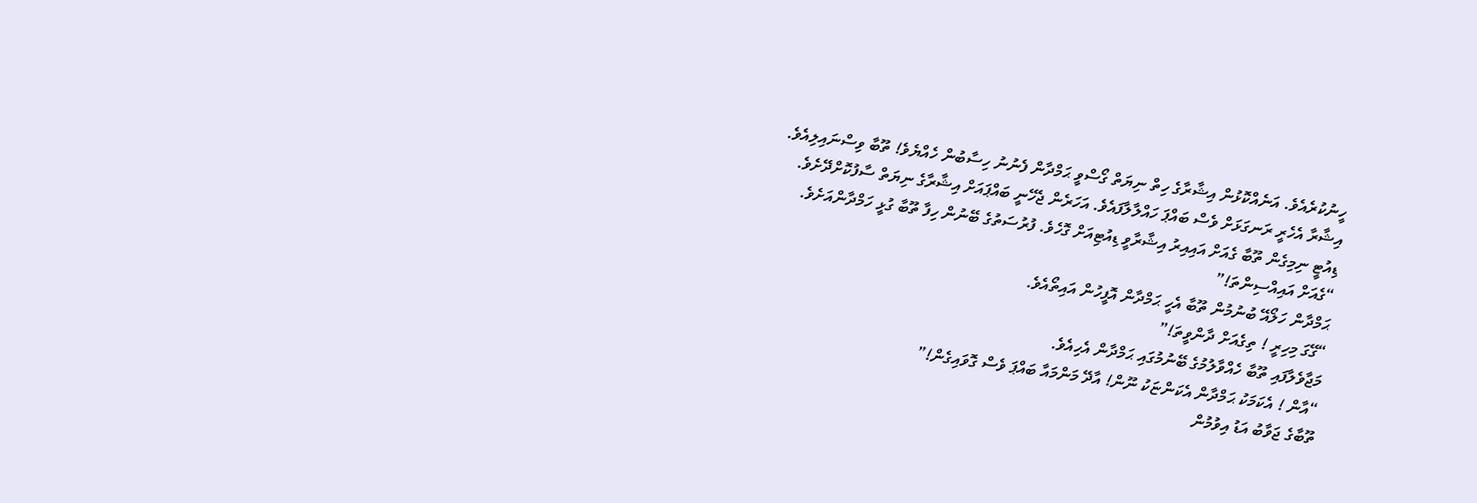ހީނުކުރެއެވެ. އަނެއްކޮޅުން އިޝާރާގެ ހިތް ނިޔަތް ގޯސްވީ ޙަމްދާން ފެނުނު ހިސާބުން ހެއްޔެވެ! ތޫބާ ވިސްނައިލިއެވެ.
އިޝާރާ އެހެރީ ރަނގަޅަށް ވެސް ބައްޕަ ހައްލާލާފައެވެ. އަހަރެން ޖެހޭނީ ބައްޕައަށް އިޝާރާގެ ނިޔަތް ސާފުކޮށްދޭށެވެ.
ޑިއުޓީ ނިމިގެން ތޫބާ ގެއަށް އައިއިރު އިޝާރާވީ ޑިއުޓިއަށް ގޮހެވެ. ފުރުސަތުގެ ބޭނުން ހިފާ ތޫބާ ގުޅީ ހަމްދާންއަށެވެ.
“ގެއަށް އައިއްސިންތަ!”
ޙަމްދާން ހަލޯއޭ ބުނުމުން ތޫބާ އެހީ ޙަމްދާން އޮފީހުން އައިތޯއެވެ.
“ގޭގަ މިހިރީ ! ތިގެއަށް ދާންވީތަ!”
މަޖާވެލާފައި ތޫބާ ހެއްވާލުމުގެ ބޭނުމުގައި ޙަމްދާން އެހިއެވެ.
“އާން ! އެކަމަކު ޙަމްދާން އެކަންޏަކު ނޫން! އާދޭ މަންމައާ ބައްޕަ ވެސް ގޮވައިގެން!”
ތޫބާގެ ޖަވާބު އަޑު އިވުމުން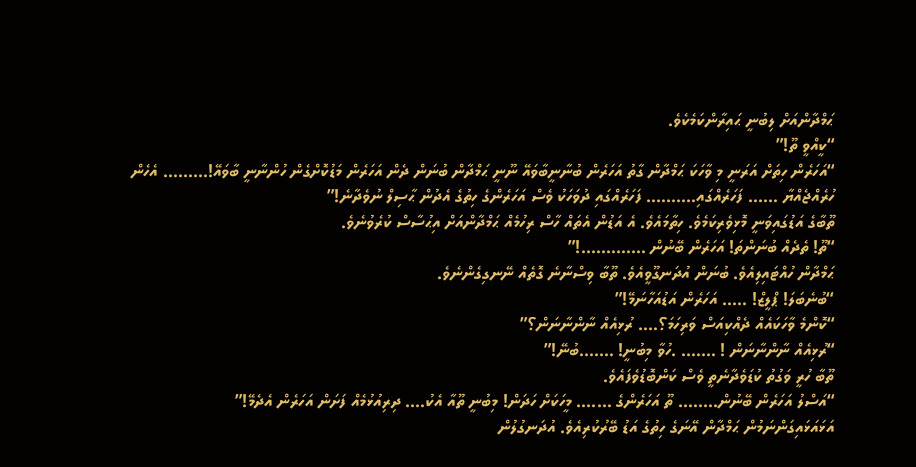ޙަމްދާންއަށް ލިބުނީ ޙައިރާންކަމެކެވެ.
“ކީއްވީ ތޫ!”
“އަހަރެން ހިތަށް އަރަނީ މި ވާހަކަ ޙަމްދާން ގާތު އަހަރެން ބުނާނީބާވައޭ ނޫނީ ޙަމްދާން ބުނަން ދެން އަހަރެން މަޑުކޮށްގެން ހުންނާނީ ބާވައޭ!……… އެހެން ހުރެއްޖެއްޔާ …… ފަހަރެއްގައި………. ފަހަރެއްގައި ދުވަހަކު ވެސް އަހަރެންގެ ހިތުގެ އެދުން ޙާސިލް ނުވެދާނެ!”
ތޫބާގެ އަޑުގައިވަނީ މޮޅިވެރިކަމެވެ. ހިތާމައެވެ. އެ އަޑުން އެތައް ހާސް ރިހުމެއް ޙަމްދާންއަށް އިޙުސާސް ކުރެވުނެވެ.
“ތޫ! ތެދެއް ބުނަންތަ! އަހަރެން ބޭނުން ………….!”
ޙަމްދާން ހުއްޓައިލިއެވެ. ބުނަން އުދަނގޫވީއެވެ. ތޫބާ ވިސްނާނެ ގޮތެއް ނޭނގިގެންނެވެ.
“ބުނެބަލަ! ޕްލީޒް! ….. އަހަރެން އަޑުއަހާނަމޭ!”
“ކޮންމެ ވާހަކައެއް ދެއްކިއަސް ވަރިހަމަ؟…. ރުޅިއެއް ނާންނާނަން؟”
“ރުޅިއެއް ނާންނާނަން ! ……. .ހުވާ މިބުނީ! …….ބުނޭ!”
ތޫބާ ހުރީ ވަގުތު ކުޑަވެދާނެތީ ވެސް ކަންބޮޑުވެފައެވެ.
“އަސްލު އަހަރެން ބޭނުން…….. ތޫ އަހަރެންގެ ……. މީހަކަށް ހަދަން! މިބުނީ ތޫއާ އެކު…. ދިރިއުޅުމެއް ފަށަން އަހަރެން އެދެމޭ!”
އަޅައަޅައިގަންނަމުން ޙަމްދާން އޭނަގެ ހިތުގެ އަޑު ބޭރުކުރިއެވެ. އުދަނގުލުން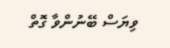ވިޔަސް ބޭނުންވާ ގޮތް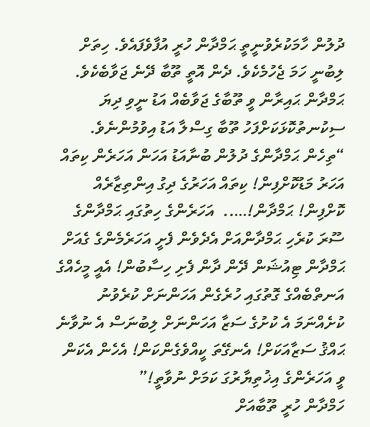ދުލުން ހާމަކުރެވުނީތީ ޙަމްދާން ހުރީ އުފާވެފައެވެ. ހިތަށް ލިބުނީ ހަމަ ޖެހުމެކެވެ. ދެން އޮތީ ތޫބާ ދޭނެ ޖަވާބެކެވެ.
ޙަމްދާން ޙައިރާން ވީ ތޫބާގެ ޖަވާބެއް އަޑު ނީވި ދިޔަ ސިކުނތުކޮޅަކަށްފަހު ތޫބާ ގިސްލާ އަޑު އިވުމުންނެވެ.
“ތިހެން ޙަމްދާންގެ ދުލުން ބުނާއަޑު އަހަން އަހަރެން ކިތައް އަހަރު މަޑުކޮށްފިން! ކިތައް އަހަރުގެ ދިގު އިންތިޒާރެއް ކޮށްފިން! ޙަމްދާން!…..  އަހަރެންގެ ހިތުގައި ޙަމްދާންގެ ސޫރަ ކުރެހި ޙަމްދާންއަށް އެދެވެން ފެށީ އަހަރެމެންގެ ގެއަށް ޙަމްދާން ޓިއުޝަން ދޭން ދާން ފެށި ހިސާބުން! އެއީ މީހެއްގެ އަނތްބެއްގެ ގޮތުގައި ހުރެގެން އަހަންނަށް ކުރެވުނު ކުށެއްނަމަ އެ ކުށުގެ ސަޒާ އަހަންނަށް ލިބުނަސް އެ ނުވާނެ ޙައްޤު ސަޒާއަކަށް! އެނގޭތަ ކީއްވެގެންކަން! އެހެން އެކަން ވީ އަހަރެންގެ އިޚުތިޔާރުގަ ކަމަށް ނުވާތީ!”
ހަމްދާން ހުރީ ތޫބާއަށް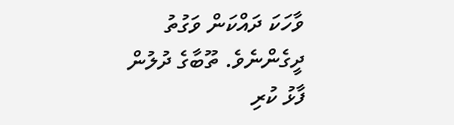ވާހަކަ ދައްކަން ވަގުތު ދީގެންނެވެ. ތޫބާގެ ދުލުން ފާޅު ކުރި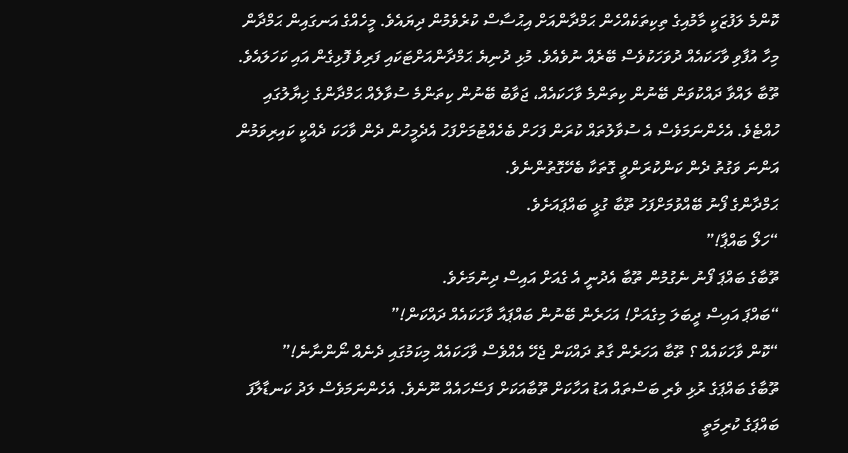ކޮންމެ ލަފުޒަކީ މާމުއިގެ ތިކިތަކެއްހެން ޙަމްދާންއަށް އިޙުސާސް ކުރެވެމުން ދިޔައެވެ. މީހެއްގެ އަނގައިން ޙަމްދާން މިހާ އުފާވި ވާހަކައެއް ދުވަހަކުވެސް ބޭރެއް ނުވެއެވެ. މުޅި ދުނިޔެ ޙަމްދާންއަށްޓަކައި ފަރިވެ ފޮޅިގެން އައި ކަހަލައެވެ.
ތޫބާ ލައްވާ ދައްކުވަން ބޭނުން ކިތަންމެ ވާހަކައެއް، ޖަވާބު ބޭނުން ކިތަންމެ ސުވާލެއް ޙަމްދާންގެ ޚިޔާލުގައި ހުއްޓެވެ. އެހެންނަމަވެސް އެ ސުވާލުތައް ކުރަން ފަހަށް ބެހެއްޓުމަށްފަހު އެދެމީހުން ދެން ވާހަކަ ދެއްކީ ކައިރިވަމުން އަންނަ ވަގުތު ދެން ކަންކުރަންވީ ގޮތަކާ ބެހޭގޮތުންނެވެ.
ޙަމްދާންގެ ފޯނު ބޭއްވުމަށްފަހު ތޫބާ ގުޅީ ބައްޕައަށެވެ.
“ހަލޯ ބައްޕާ!”
ތޫބާގެ ބައްޕަ ފޯނު ނެގުމުން ތޫބާ އެދުނީ އެ ގެއަށް އައިސް ދިނުމަށެވެ.
“ބައްޕަ އައިސް ދީބަލަ މިގެއަށް! އަހަރެން ބޭނުން ބައްޕައާ ވާހަކައެއް ދައްކަން!”
“ކޮން ވާހަކައެއް ؟ ތޫބާ އަހަރެން ގާތު ދައްކަން ޖެހޭ އެއްވެސް ވާހަކައެއް މިކަމުގައި ދެނެއް ނޯންނާނެ!”
ތޫބާގެ ބައްޕަގެ ރުޅި ވެރި ބަސްތައް އަޑު އަހާކަށް ތޫބާއަކަށް ފަސޭހައެއް ނޫނެވެ. އެހެންނަމަވެސް ލަދު ކަނޑާލާފަ ބައްޕަގެ ކުރިމަތީ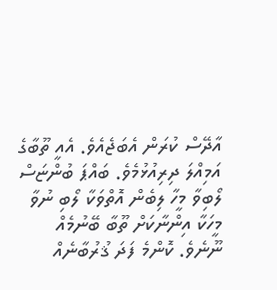އާދޭސް ކުރަން އެބަޖެއެވެ. އެއީ ތޫބާގެ އަމިއްލަ ދިރިއުޅުމެވެ. ބައްޕަ ބުންޏަސް ލޯބިވާ މީހާ ލިބެން އޮތްވަކާ ލޯބި ނުވާ މީހަކާ އިންނާކަށް ތޫބާ ބޭނުމެއް ނޫނެވެ. ކޮންމެ ފަދަ ޤުރުބާނެއް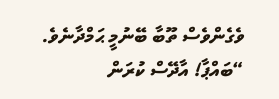ވެގެންވެސް ތޫބާ ބޭނުމީ ޙަމްދާނެވެ.
“ބައްޕާ! އާދޭސް ކުރަން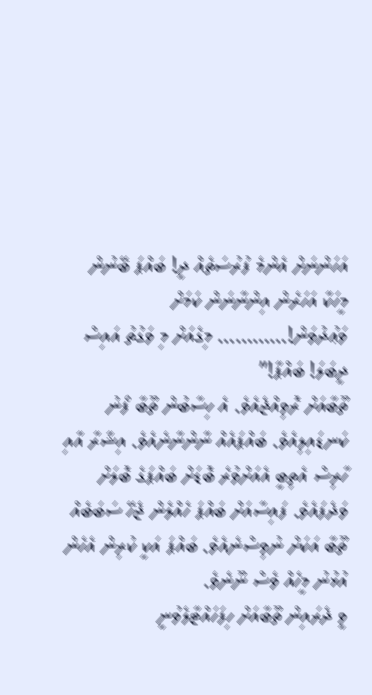އަހަންނަށް އެންމެ ފުރުސަތެއް ދީ! ބައްޕަ ބޭނުން މީހަކާ އަހަރެން އިންނާނަން ކަމަށް ވަޢުދުވަން!………… މިގެއަށް މި ވަގުތު އައިސް ދީބަލަ! ބައްޕާ!”
ތޫބާއަށް ރޮވިއްޖެއެވެ. އެ ހިސާބުން ތޫބާ ފޯނު ކަނޑައިލިއެވެ. ބައްޕައެއް ނާންނާނެއެވެ. އިޝާރާ އާއި ހާރިސް އެތިބީ އެއަށްވުރެ ބޮޑަށް ބައްޕަގެ ބޮލަށް ވަދެފައެވެ. ފައިސާއަށް ބައްޕަ ހެއްލެން ޖެހޭ ސަބަބެއް ތޫބާ އަކަށް ނުވިސްނެއެވެ. ބައްޕަ އަކީ ކުރިން އެހެން އުޅުނު މީހެއް ވެސް ނޫނެވެ.
ވީ ދެރައިން ތޫބާއަށް ހިފަހައްޓާލެވުނީ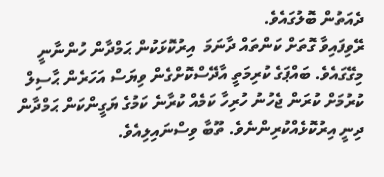ދެއަތުން ބޮލުގައެވެ.
ރޭވިފައިވާ ގޮތަށް ކަންތައް ދާނަމަ  އިރުކޮޅަކުން ޙަމްދާން ހުންނާނީ މިގޭގައެވެ. ބައްޕަގެ ކުރިމަތީ އާދޭސްކޮށްގެން ވިޔަސް އަހަރެން ޙާސިލް ކުރުމަށް ކުރަން ޖެހުނު ހުރިހާ ކަމެއް ކުރާނެ ކަމުގެ ޔަގީންކަން ޙަމްދާން ދިނީ އިރުކޮޅެއްކުރިންނެވެ. ތޫބާ ވިސްނައިލިއެވެ.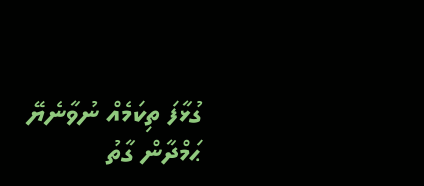ގުޅާފަ ތިކަމެއް ނުވާނެޔޭ ޙަމްދާން ގާތު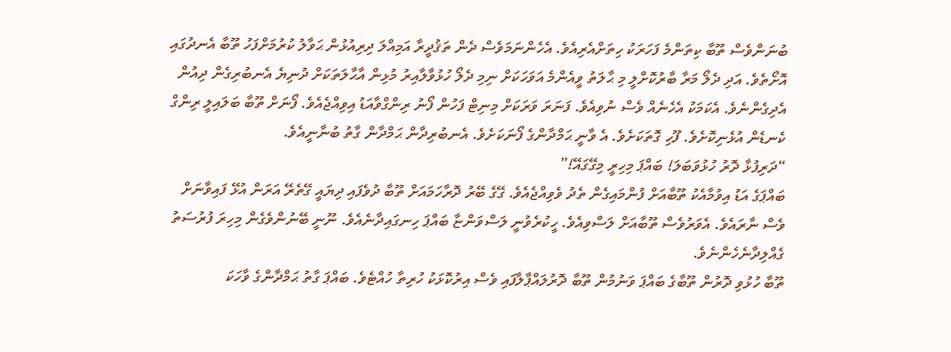ބުނަންވެސް ތޫބާ ކިތަންމެ ފަހަރަކު ހިތަށްއެރިއެވެ. އެހެންނަމަވެސް ދެން ތަޤުދީރާ އަމިއްލަ ދިރިއުޅުން ޙަވާލު ކުރުމަށްފަހު ތޫބާ އެނދުގައި އޮށޯތެވެ. އަދި ދެލޯ މަރާ ބާރުކޮށްލީ މި ޙާލަތު ވީއެންމެ އަވަހަކަށް ނިމި ދެލޯ ހުޅުވާލާއިރު މުޅިން އާޙާލަތަކަށް ދުނިޔެ އެނބުރިގެން ދިއުން އެދިގެންނެވެ. އެކަމަކު އެހެނެއް ވެސް ނުވިއެވެ. ފަނަރަ ވަރަކަށް މިނިޓް ފަހުން ފޯނު ރިންގްވާއަޑު އިވިއްޖެއެވެ. ފޯނަށް ތޫބާ ބަލައިލީ ރިންގް ކެނޑެން އުޅެނިކޮށެވެ. ފޫހި ގޮތަކަށެވެ. އެ ވާނީ ޙަމްދާންގެ ފޯނަކަށެވެ. އެނބުރިދާން ޙަމްދާން ގާތު ބުނާނީއެވެ.
“ދަރިފުޅާ ދޮރު ހުޅުވަބަލަ! ބައްޕަ މިހިރީ މިގޭގައޭ!”
ބައްޕަގެ އަޑު އިވުމާއެކު ތޫބާއަށް ފުންމައިގެން ތެދު ވެވިއްޖެއެވެ. ގޭގެ ބޭރު ދޮރާހަމައަށް ތޫބާ ދުވެފައި ދިޔައީ ގޭތެރޭ އަރަން އުޅޭ ފައިވާނަށް ވެސް ނާރައެވެ. އެވަރުވެސް ތޫބާއަށް ލަސްވިއެވެ. ހީކުރެވުނީ ލަސްވަންޏާ ބައްޕަ ހިނގައިދާނެއެވެ. ނޫނީ ބޭނުންވެގެން މިހިރަ ފުރުސަތު ގެއްލިދާނެހެންނެވެ.
ތޫބާ ހުޅުވި ދޮރުން ތޫބާގެ ބައްޕަ ވަނުމުން ތޫބާ ދޮރުލައްޕާލާފައި ވެސް އިރުކޮޅަކު ހުރިތާ ހުއްޓެވެ. ބައްޕަ ގާތު ޙަމްދާންގެ ވާހަކަ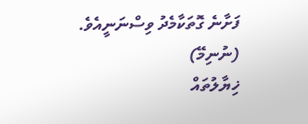ފަށާނެ ގޮތަކާމެދު ވިސްނަނީއެވެ.
(ނުނިމޭ)
ޚިޔާލުތައް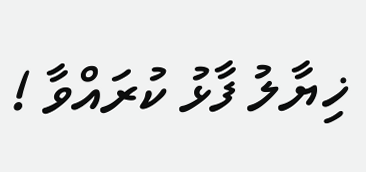ޚިޔާލު ފާޅު ކުރައްވާ !